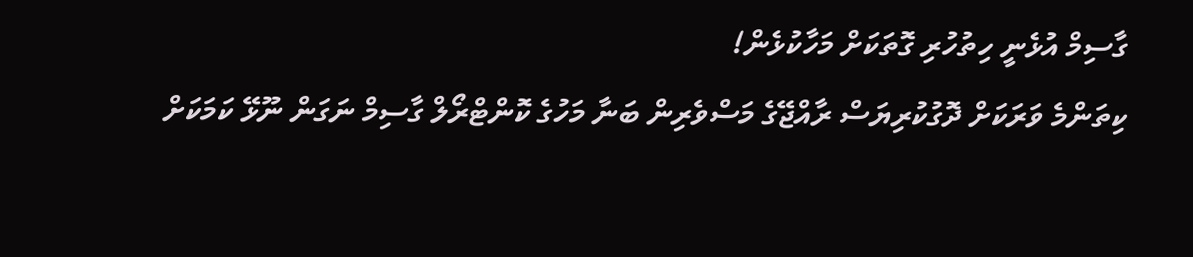ގާސިމް އުޅެނީ ހިތުހުރި ގޮތަކަށް މަހާކުޅެން!
ކިތަންމެ ވަރަކަށް ދޮގުކުރިޔަސް ރާއްޖޭގެ މަސްވެރިން ބަނާ މަހުގެ ކޮންޓްރޯލް ގާސިމް ނަގަން ނޫޅޭ ކަމަކަށް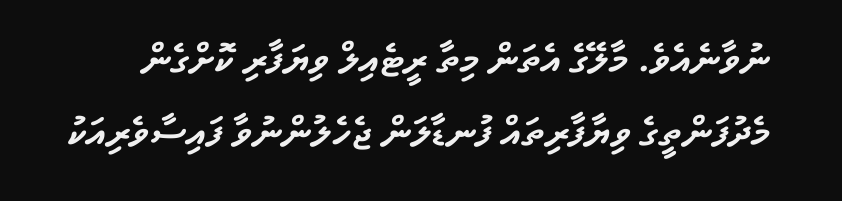ނުވާނެއެވެ. މާލޭގެ އެތަން މިތާ ރީޓެއިލް ވިޔަފާރި ކޮށްގެން މެދުފަންތީގެ ވިޔާފާރިތައް ފުނޑާލަން ޖެހެލުންނުވާ ފައިސާވެރިއަކު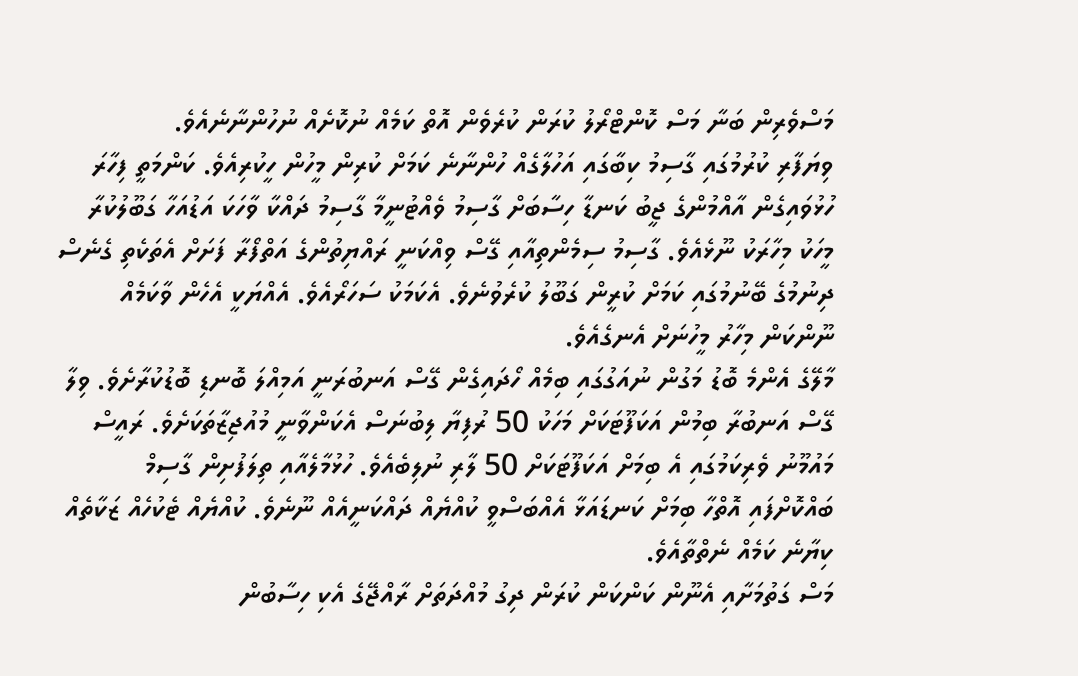މަސްވެރިން ބަނާ މަސް ކޮންޓްރޯލު ކުރަން ކުރެވެން އޮތް ކަމެއް ނުކޮށެއް ނުހުންނާނެއެވެ.
ވިޔަފާރި ކުރުމުގައި ގާސިމު ކިބާގައި އަހުލާގެއް ހުންނާނެ ކަމަށް ކުރިން މީހުން ހީކުރިއެވެ. ކަންމަތީ ފިހާރަ ހުޅުވައިގެން އާއްމުންގެ ޖީބު ކަނޑާ ހިސާބަށް ގާސިމު ވެއްޓުނީމާ ގާސިމު ދައްކާ ވާހަކަ އަޑުއަހާ ގަބޫލުކުރާ މީހަކު މިހާރަކު ނޫޅެއެވެ. ގާސިމު ސިމެންތިއާއި ގޭސް ވިއްކަނީ ރައްޔިތުންގެ އަތްފޯރާ ފަށަށް އެތަކެތި ގެނެސް ދިނުމުގެ ބޭނުމުގައި ކަމަށް ކުރީން ގަބޫލު ކުރެވުނެވެ. އެކަމަކު ސަހަރޯއެވެ. އެއްޔަކީ އެހެން ވާކަމެއް ނޫންކަން މިހާރު މީހުނަށް އެނގެއެވެ.
މާލޭގެ އެންމެ ބޮޑު މަގުން ނުއަގުގައި ބިމެއް ހޯދައިގެން ގޭސް އަނބުރަނީ އަމިއްލަ ބޮނޑި ބޮޑުކުރާށެވެ. ވިލާ ގޭސް އަނބުރާ ބިމުން އަކަފޫޓަކަށް މަހަކު 50 ރުފިޔާ ލިބުނަސް އެކަންވާނީ މުއުޖިޒާތަކަށެވެ. ރައީސް މައުމޫނު ވެރިކަމުގައި އެ ބިމަށް އަކަފޫޓަކަށް 50 ލާރި ނުލިބެއެވެ. ހުޅުމާލެއާއި ތިލަފުށިން ގާސިމް ބައްކޮށްފައި އޮތްހާ ބިމަށް ކަނޑައަޅާ އެއްބަސްވީ ކުއްޔެއް ދައްކަނީއެއް ނޫނެވެ. ކުއްޔެއް ޓެކުހެއް ޒަކާތެއް ކިޔާނެ ކަމެއް ނެތްތާއެވެ.
މަސް ގަތުމަށާއި އެނޫން ކަންކަން ކުރަން ދިގު މުއްދަތަށް ރާއްޖޭގެ އެކި ހިސާބުން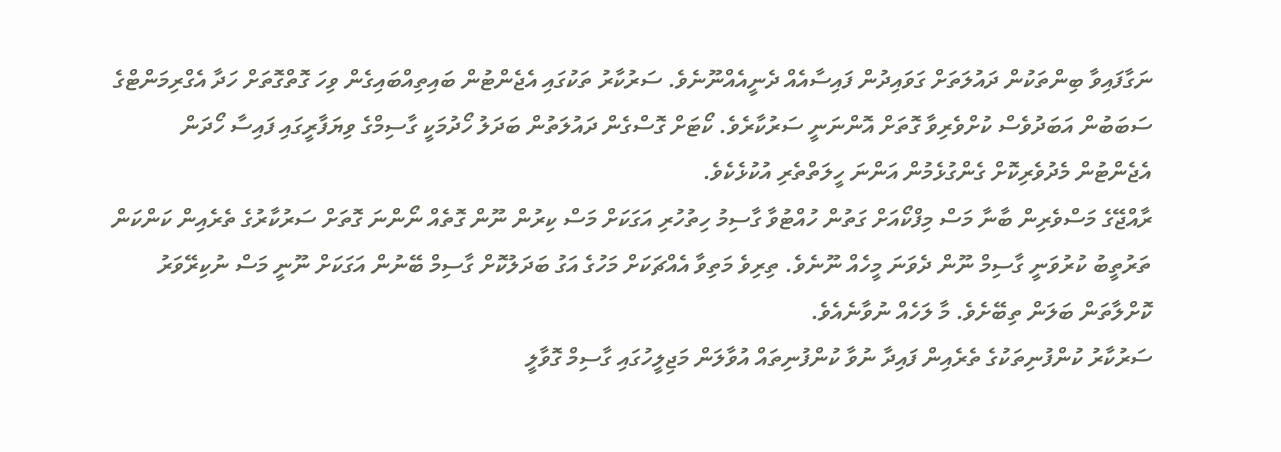ނަގާފައިވާ ބިންތަކުން ދައުލަތަށް ގަވައިދުން ފައިސާއެއް ދެނީއެއްނޫނެވެ. ސަރުކާރު ތަކުގައި އެޖެންޓުން ބައިތިއްބައިގެން ވިހަ ގޮތްގޮތަށް ހަދާ އެގްރިމަންޓްގެ ސަބަބުން އަބަދުވެސް ކުށްވެރިވާ ގޮތަށް އޮންނަނީ ސަރުކާރެވެ. ކޯޓަށް ގޮސްގެން ދައުލަތުން ބަދަލު ހޯދުމަކީ ގާސިމްގެ ވިޔަފާރީގައި ފައިސާ ހޯދަން އެޖެންޓުން މެދުވެރިކޮށް ގެންގުޅެމުން އަންނަ ހީލަތްތެރި އުކުޅެކެވެ.
ރާއްޖޭގެ މަސްވެރިން ބާނާ މަސް މިފްކޯއަށް ގަތުން ހުއްޓުވާ ގާސިމު ހިތުހުރި އަގަކަށް މަސް ކިރުން ނޫން ގޮތެއް ނޯންނަ ގޮތަށް ސަރުކާރުގެ ތެރެއިން ކަންކަން ތަރުތީބު ކުރުވަނީ ގާސިމް ނޫން ދެވަނަ މީހެއް ނޫނެވެ. ތިރިވެ މަތިވާ އެއްޗަކަށް މަހުގެ އަގު ބަދަލުކޮށް ގާސިމް ބޭނުން އަގަކަށް ނޫނީ މަސް ނުކިރޭވަރު ކޮށްލާތަން ބަލަން ތިބޭށެވެ. މާ ލަހެއް ނުވާނެއެވެ.
ސަރުކާރު ކުންފުނިތަކުގެ ތެރެއިން ފައިދާ ނުވާ ކުންފުނިތައް އުވާލަން މަޖިލީހުގައި ގާސިމް ގޮވާލީ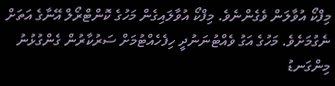މިފްކޯ އުވާލަން ވެގެންނެވެ. މިފްކޯ އުވާލައިގެން މަހުގެ ކޮންޓްރޯލް އޭނާގެ އަތަށް ނެގުމަށެވެ. މަހުގެ އަގު ވެއްޓުނަނުދީ ހިފެހެއްޓުމަށް ސަރުކާރުން ގެންގުޅުނު މިންގަނޑު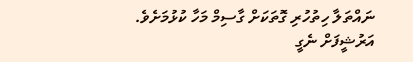ނައްތަލާ ހިތުހުރި ގޮތަކަށް ގާސިމް މަހާ ކުޅުމަށެވެ.
އަރުޝީފަށް ނެގީ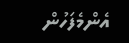އެންމެފަހުން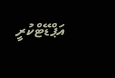އަޕްޑޭޓްކުރީ